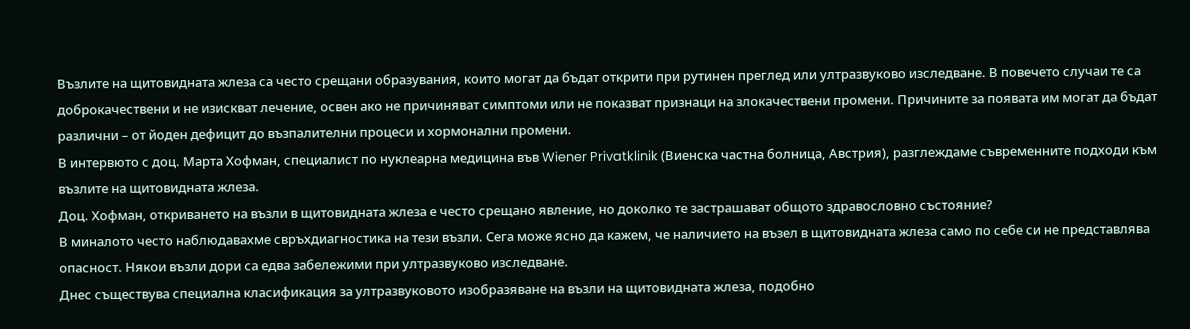Възлите на щитовидната жлеза са често срещани образувания, които могат да бъдат открити при рутинен преглед или ултразвуково изследване. В повечето случаи те са доброкачествени и не изискват лечение, освен ако не причиняват симптоми или не показват признаци на злокачествени промени. Причините за появата им могат да бъдат различни – от йоден дефицит до възпалителни процеси и хормонални промени.
В интервюто с доц. Марта Хофман, специалист по нуклеарна медицина във Wiener Privatklinik (Виенска частна болница, Австрия), разглеждаме съвременните подходи към възлите на щитовидната жлеза.
Доц. Хофман, откриването на възли в щитовидната жлеза е често срещано явление, но доколко те застрашават общото здравословно състояние?
В миналото често наблюдавахме свръхдиагностика на тези възли. Сега може ясно да кажем, че наличието на възел в щитовидната жлеза само по себе си не представлява опасност. Някои възли дори са едва забележими при ултразвуково изследване.
Днес съществува специална класификация за ултразвуковото изобразяване на възли на щитовидната жлеза, подобно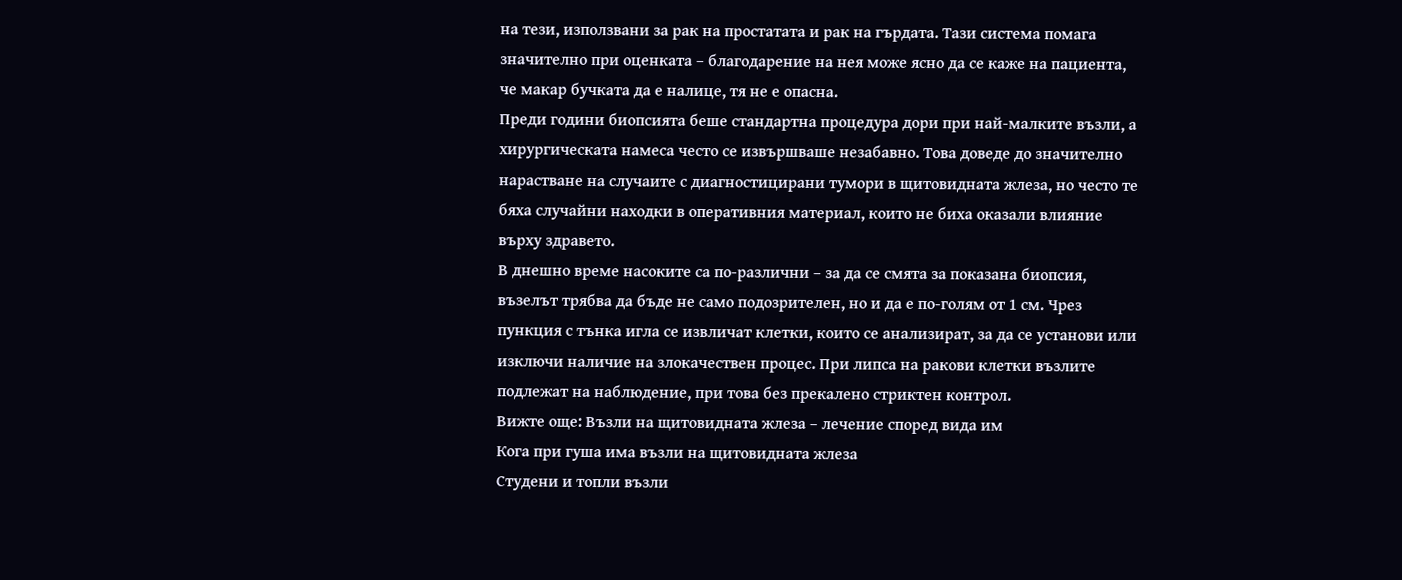на тези, използвани за рак на простатата и рак на гърдата. Тази система помага значително при оценката – благодарение на нея може ясно да се каже на пациента, че макар бучката да е налице, тя не е опасна.
Преди години биопсията беше стандартна процедура дори при най-малките възли, а хирургическата намеса често се извършваше незабавно. Това доведе до значително нарастване на случаите с диагностицирани тумори в щитовидната жлеза, но често те бяха случайни находки в оперативния материал, които не биха оказали влияние върху здравето.
В днешно време насоките са по-различни – за да се смята за показана биопсия, възелът трябва да бъде не само подозрителен, но и да е по-голям от 1 см. Чрез пункция с тънка игла се извличат клетки, които се анализират, за да се установи или изключи наличие на злокачествен процес. При липса на ракови клетки възлите подлежат на наблюдение, при това без прекалено стриктен контрол.
Вижте още: Възли на щитовидната жлеза – лечение според вида им
Кога при гуша има възли на щитовидната жлеза
Студени и топли възли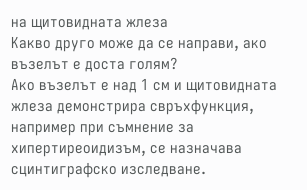на щитовидната жлеза
Какво друго може да се направи, ако възелът е доста голям?
Ако възелът е над 1 см и щитовидната жлеза демонстрира свръхфункция, например при съмнение за хипертиреоидизъм, се назначава сцинтиграфско изследване.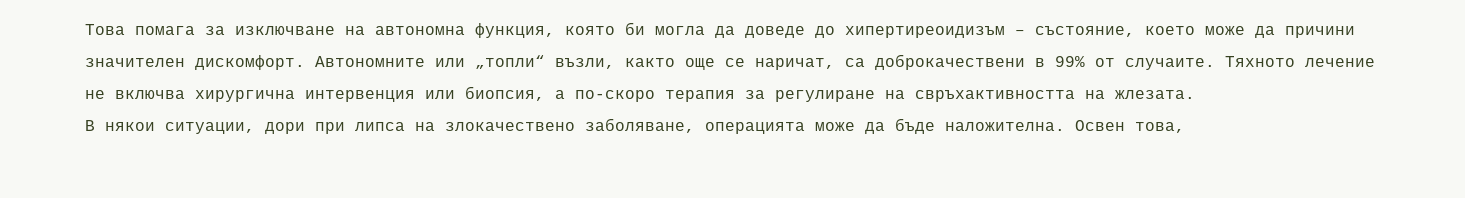Това помага за изключване на автономна функция, която би могла да доведе до хипертиреоидизъм – състояние, което може да причини значителен дискомфорт. Автономните или „топли“ възли, както още се наричат, са доброкачествени в 99% от случаите. Тяхното лечение не включва хирургична интервенция или биопсия, а по-скоро терапия за регулиране на свръхактивността на жлезата.
В някои ситуации, дори при липса на злокачествено заболяване, операцията може да бъде наложителна. Освен това,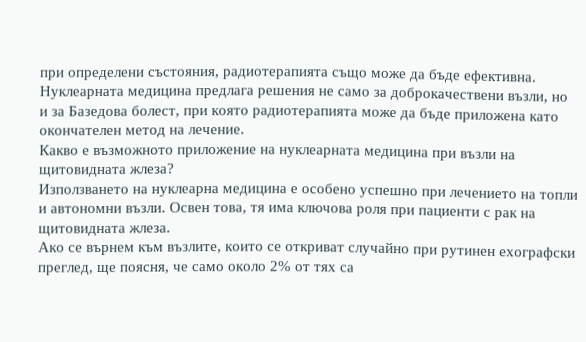при определени състояния, радиотерапията също може да бъде ефективна. Нуклеарната медицина предлага решения не само за доброкачествени възли, но и за Базедова болест, при която радиотерапията може да бъде приложена като окончателен метод на лечение.
Какво е възможното приложение на нуклеарната медицина при възли на щитовидната жлеза?
Използването на нуклеарна медицина е особено успешно при лечението на топли и автономни възли. Освен това, тя има ключова роля при пациенти с рак на щитовидната жлеза.
Ако се върнем към възлите, които се откриват случайно при рутинен ехографски преглед, ще поясня, че само около 2% от тях са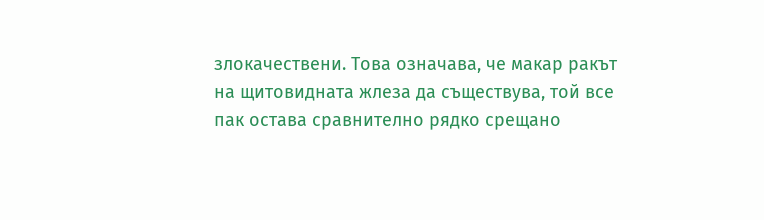злокачествени. Това означава, че макар ракът на щитовидната жлеза да съществува, той все пак остава сравнително рядко срещано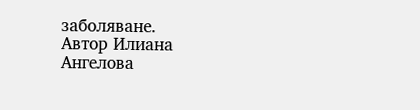заболяване.
Автор Илиана Ангелова